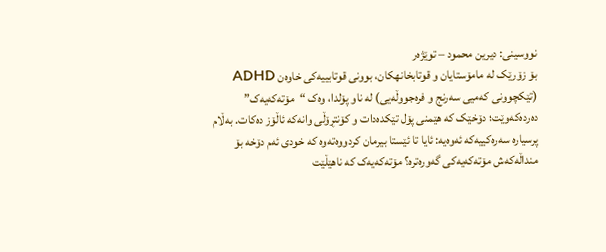نووسینی: دیرین محمود – توێژەر
بۆ زۆرێک لە مامۆستایان و قوتابخانهكان، بوونی قوتابییەکی خاوەن ADHD (تێکچوونی کەمیی سەرنج و فرەجووڵەیی) لە ناو پۆلدا، وەک “مۆتەکەیەک” دەردەکەوێت؛ دۆخێک کە هێمنی پۆل تێکدەدات و کۆنتڕۆڵی وانەکە ئاڵۆز دەکات. بەڵام پرسیارە سەرەکییەکە ئەوەیە: ئایا تا ئێستا بیرمان کردووەتەوە کە خودی ئەم دۆخە بۆ منداڵەکەش مۆتەکەیەکی گەورەترە؟ مۆتەکەیەک کە ناهێڵێت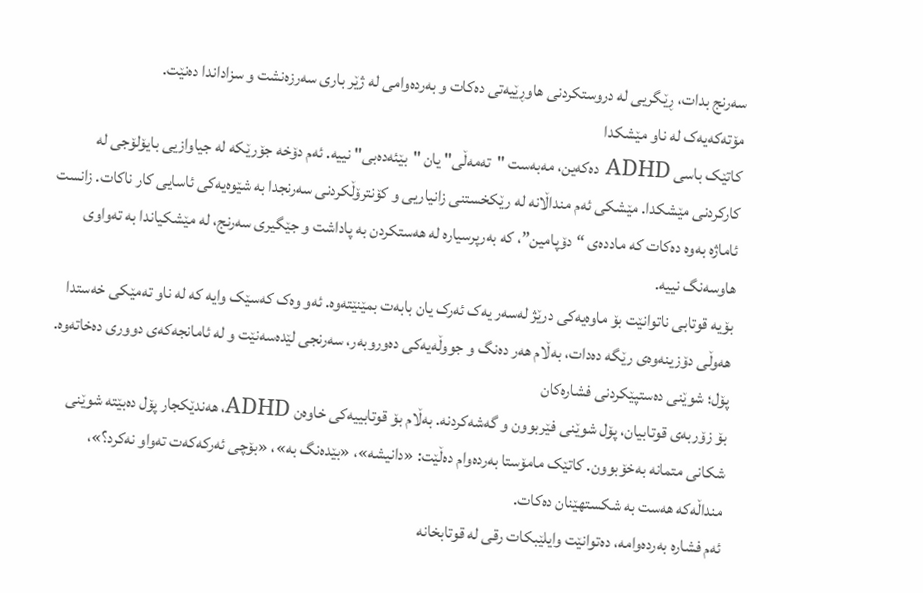سەرنج بدات، ڕێگريى لە دروستکردنی هاوڕێیەتی دەکات و بەردەوامی لە ژێر باری سەرزەنشت و سزاداندا دەنێت.
مۆتەکەیەک لە ناو مێشکدا
کاتێک باسی ADHD دەکەین، مەبەست "تەمەڵی" یان "بێئەدەبی" نییە. ئەم دۆخە جۆرێکە لە جیاوازیی بایۆلۆجی لە کارکردنی مێشکدا. مێشکی ئەم منداڵانە لە رێکخستنی زانیاريى و کۆنترۆڵکردنی سەرنجدا بە شێوەیەکی ئاسایی کار ناکات. زانست ئاماژە بەوە دەکات کە ماددەی “دۆپامین”، کە بەرپرسیارە لە هەستکردن بە پاداشت و جێگیری سەرنج، لە مێشکیاندا بە تەواوی هاوسەنگ نییە.
بۆیە قوتابی ناتوانێت بۆ ماوەیەکی درێژ لەسەر یەک ئەرک یان بابەت بمێنێتەوە. ئەو وەک کەسێک وایە کە لە ناو تەمێکی خەستدا هەوڵی دۆزینەوەی رێگە دەدات، بەڵام هەر دەنگ و جووڵەیەکی دەوروبەر، سەرنجی لێدەسەنێت و لە ئامانجەکەی دووری دەخاتەوە.
پۆل؛ شوێنی دەستپێکردنی فشارەکان
بۆ زۆربەی قوتابیان، پۆل شوێنی فێربوون و گەشەکردنە. بەڵام بۆ قوتابییەکی خاوەن ADHD، هەندێکجار پۆل دەبێتە شوێنی شکانی متمانە بەخۆبوون. کاتێک مامۆستا بەردەوام دەڵێت: «دانیشە»، «بێدەنگ بە»، «بۆچی ئەرکەکەت تەواو نەکرد؟»، منداڵەکە هەست بە شکستهێنان دەکات.
ئەم فشارە بەردەوامە، دەتوانێت وایلێبکات رقی لە قوتابخانە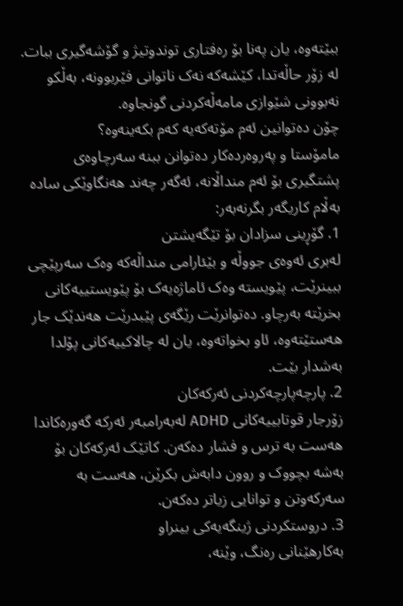ببێتەوە، یان پەنا بۆ رەفتاری توندوتیژ و گۆشەگیری ببات. لە زۆر حاڵەتدا، کێشەکە نەک ناتوانی فێربوونە، بەڵکو نەبوونی شێوازی مامەڵەکردنی گونجاوە.
چۆن دەتوانین ئەم مۆتەکەیە کەم بکەینەوە؟
مامۆستا و پەروەردەکار دەتوانن ببنە سەرچاوەی پشتگیری بۆ ئەم منداڵانە، ئەگەر چەند هەنگاوێکی سادە بەڵام کاریگەر بگرنەبەر:
1. گۆڕینی سزادان بۆ تێگەیشتن
لەبری ئەوەی جووڵە و بێئارامى منداڵەکە وەک سەرپێچی ببینرێت، پێویستە وەک ئاماژەیەک بۆ پێویستییەکانی بخرێتە بەرچاو. دەتوانرێت رێگەی پێبدرێت هەندێک جار هەستێتەوە، ئاو بخواتەوە، یان لە چالاکییەکانی پۆلدا بەشدار بێت.
2. پارچەپارچەکردنی ئەرکەکان
زۆرجار قوتابییەکانی ADHD لەبەرامبەر ئەرکە گەورەکاندا هەست بە ترس و فشار دەکەن. کاتێک ئەرکەکان بۆ بەشە بچووک و روون دابەش بکرێن، هەست بە سەرکەوتن و توانایی زیاتر دەکەن.
3. دروستکردنی ژینگەیەکی بینراو
بەکارهێنانی رەنگ، وێنە،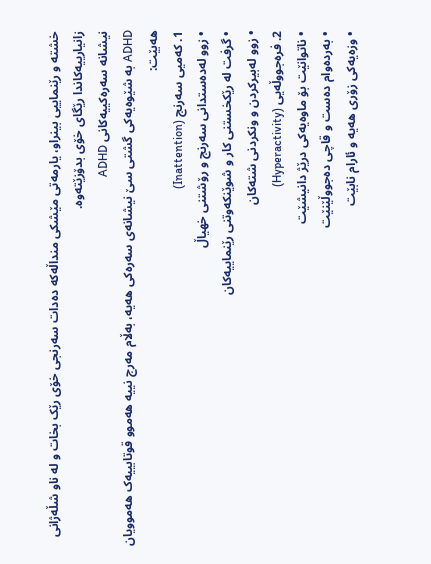خشتە و رێنماییی بینراو، یارمەتی مێشکی منداڵەکە دەدات سەرنجی خۆی رێک بخات و لە ناو شڵەژانی زانیارییەکاندا رێگای خۆی بدۆزێتەوە.
نیشانە سەرەکییەکانی ADHD
ADHD بە شێوەیەکی گشتی سێ نیشانەی سەرەکی هەیە، بەڵام مەرج نییە هەموو قوتابییەک هەموویان هەبێت:
1. کەمیی سەرنج (Inattention)
• زوو لەدەستدانی سەرنج و رۆشتنى خهياڵ
• گرفت لە رێکخستنی کار و شوێنکەوتنی رێنماییەکان
• زوو لەبیرکردن و ونکردنی شتەکان
2. فرەجووڵەیی (Hyperactivity)
• ناتوانێت بۆ ماوەیەکی درێژ دانیشێت
• بەردەوام دەست و قاچی دەجووڵێنێت
• وزەیەکی زۆری هەیە و ئارام نابێت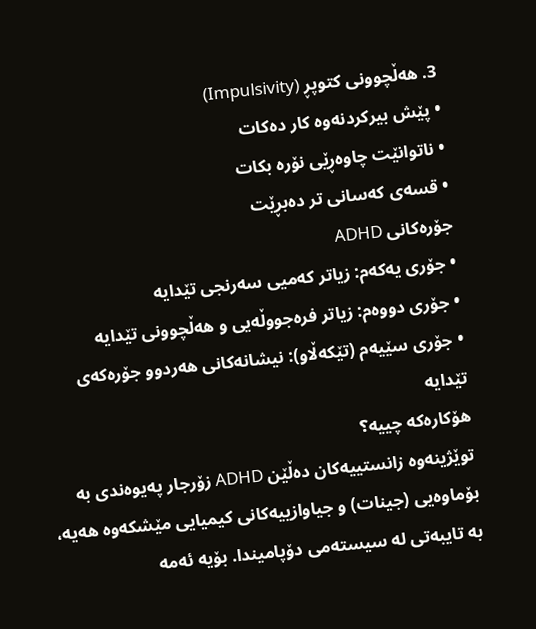3. هەڵچوونی کتوپڕ (Impulsivity)
• پێش بیرکردنەوە کار دەکات
• ناتوانێت چاوەڕێی نۆرە بکات
• قسەی کەسانی تر دەبڕێت
جۆرەکانی ADHD
• جۆری یەکەم: زیاتر کەمیی سەرنجی تێدایە
• جۆری دووەم: زیاتر فرەجووڵەیی و هەڵچوونی تێدایە
• جۆری سێیەم (تێکەڵاو): نیشانەکانی هەردوو جۆرەکەی تێدایە
هۆکارەکە چییە؟
توێژینەوە زانستییەکان دەڵێن ADHD زۆرجار پەیوەندی بە بۆماوەیی (جینات) و جیاوازییەکانی کیمیايى مێشکەوە هەیە، بە تایبەتی لە سیستەمی دۆپامیندا. بۆیە ئەمە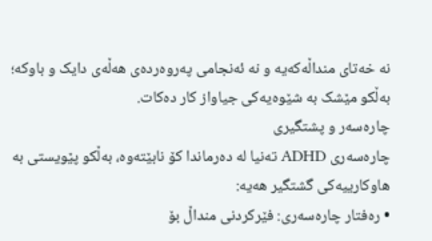نە خەتای منداڵەکەیە و نە ئەنجامی پەروەردەی هەڵەی دایک و باوکە؛ بەڵکو مێشک بە شێوەیەکی جیاواز کار دەکات.
چارەسەر و پشتگیری
چارەسەری ADHD تەنیا لە دەرماندا کۆ نابێتەوە، بەڵکو پێویستی بە هاوکارییەکی گشتگیر هەیە:
• رەفتار چارەسەری: فێرکردنی منداڵ بۆ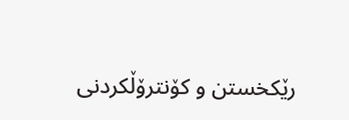رێکخستن و کۆنترۆڵکردنی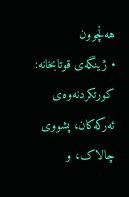هەڵچوون
• ژینگەی قوتابخانە: کورتکردنەوەی ئەرکەکان، پشووی چالاک، و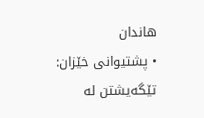هاندان
• پشتیوانی خێزان: تێگەیشتن لە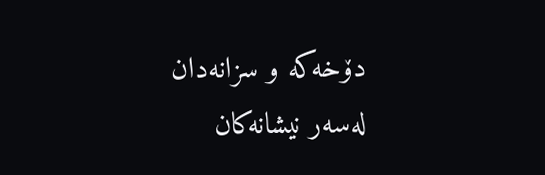دۆخەکە و سزانەدان لەسەر نیشانەکان